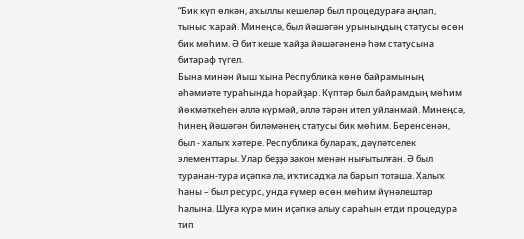“Бик күп өлкән, аҡыллы кешеләр был процедураға аңлап, тыныс ҡарай. Минеңсә, был йәшәгән урыныңдың статусы өсөн бик мөһим. Ә бит кеше ҡайҙа йәшәгәненә һәм статусына битараф түгел.
Бына минән йыш ҡына Республика көнө байрамының әһәмиәте тураһында һорайҙар. Күптәр был байрамдың мөһим йөкмәткеһен әллә күрмәй, әллә тәрән итеп уйланмай. Минеңсә, һинең йәшәгән биләмәнең статусы бик мөһим. Беренсенән, был - халыҡ хәтере. Республика булараҡ, дәүләтселек элементтары. Улар беҙҙә закон менән нығытылған. Ә был туранан-тура иҫәпкә лә, иҡтисадҡа ла барып тоташа. Халыҡ һаны – был ресурс, унда ғүмер өсөн мөһим йүнәлештәр һалына. Шуға күрә мин иҫәпкә алыу сараһын етди процедура тип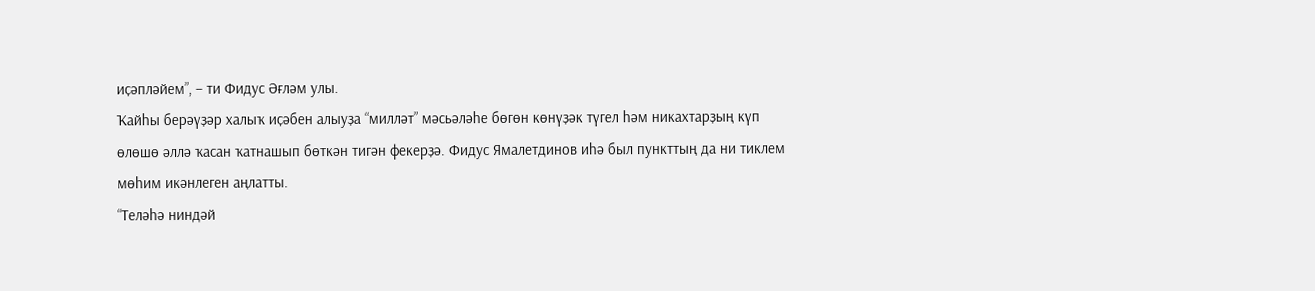иҫәпләйем”, – ти Фидус Әғләм улы.
Ҡайһы берәүҙәр халыҡ иҫәбен алыуҙа “милләт” мәсьәләһе бөгөн көнүҙәк түгел һәм никахтарҙың күп өлөшө әллә ҡасан ҡатнашып бөткән тигән фекерҙә. Фидус Ямалетдинов иһә был пункттың да ни тиклем мөһим икәнлеген аңлатты.
“Теләһә ниндәй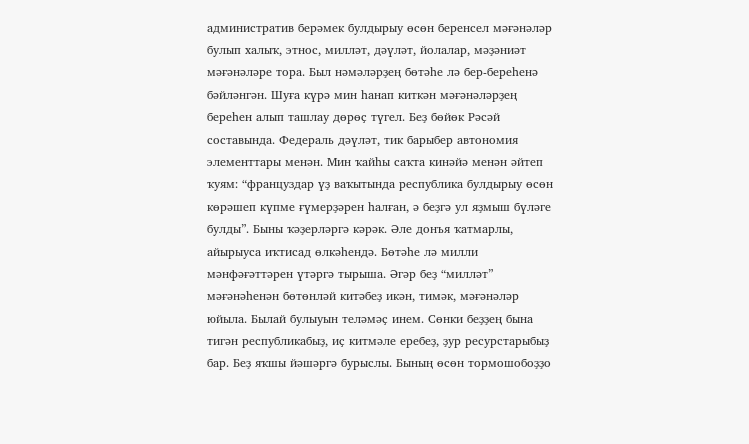административ берәмек булдырыу өсөн беренсел мәғәнәләр булып халыҡ, этнос, милләт, дәүләт, йолалар, мәҙәниәт мәғәнәләре тора. Был нәмәләрҙең бөтәһе лә бер-береһенә бәйләнгән. Шуға күрә мин һанап киткән мәғәнәләрҙең береһен алып ташлау дөрөҫ түгел. Беҙ бөйөк Рәсәй составында. Федераль дәүләт, тик барыбер автономия элементтары менән. Мин ҡайһы саҡта кинәйә менән әйтеп ҡуям: “француздар үҙ ваҡытында республика булдырыу өсөн көрәшеп күпме ғүмерҙәрен һалған, ә беҙгә ул яҙмыш бүләге булды”. Быны ҡәҙерләргә кәрәк. Әле донъя ҡатмарлы, айырыуса иҡтисад өлкәһендә. Бөтәһе лә милли мәнфәғәттәрен үтәргә тырыша. Әгәр беҙ “милләт” мәғәнәһенән бөтөнләй китәбеҙ икән, тимәк, мәғәнәләр юйыла. Былай булыуын теләмәҫ инем. Сөнки беҙҙең бына тигән республикабыҙ, иҫ китмәле еребеҙ, ҙур ресурстарыбыҙ бар. Беҙ яҡшы йәшәргә бурыслы. Бының өсөн тормошобоҙҙо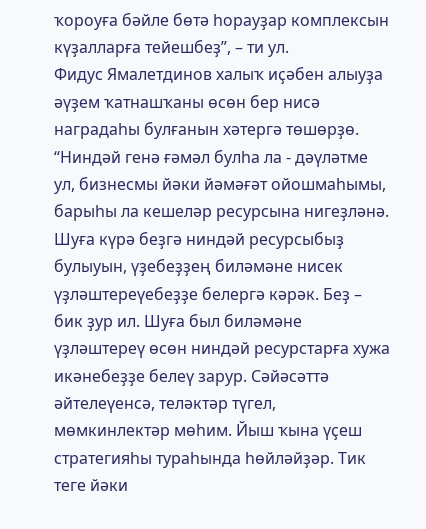ҡороуға бәйле бөтә һорауҙар комплексын күҙалларға тейешбеҙ”, – ти ул.
Фидус Ямалетдинов халыҡ иҫәбен алыуҙа әүҙем ҡатнашҡаны өсөн бер нисә наградаһы булғанын хәтергә төшөрҙө.
“Ниндәй генә ғәмәл булһа ла - дәүләтме ул, бизнесмы йәки йәмәғәт ойошмаһымы, барыһы ла кешеләр ресурсына нигеҙләнә. Шуға күрә беҙгә ниндәй ресурсыбыҙ булыуын, үҙебеҙҙең биләмәне нисек үҙләштереүебеҙҙе белергә кәрәк. Беҙ – бик ҙур ил. Шуға был биләмәне үҙләштереү өсөн ниндәй ресурстарға хужа икәнебеҙҙе белеү зарур. Сәйәсәттә әйтелеүенсә, теләктәр түгел, мөмкинлектәр мөһим. Йыш ҡына үҫеш стратегияһы тураһында һөйләйҙәр. Тик теге йәки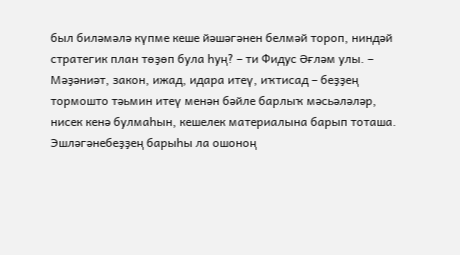был биләмәлә күпме кеше йәшәгәнен белмәй тороп, ниндәй стратегик план төҙөп була һуң? – ти Фидус Әғләм улы. – Мәҙәниәт, закон, ижад, идара итеү, иҡтисад – беҙҙең тормошто тәьмин итеү менән бәйле барлыҡ мәсьәләләр, нисек кенә булмаһын, кешелек материалына барып тоташа. Эшләгәнебеҙҙең барыһы ла ошоноң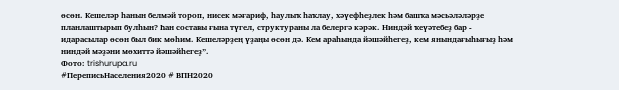өсөн. Кешеләр һанын белмәй тороп, нисек мәғариф, һаулыҡ һаҡлау, хәүефһеҙлек һәм башҡа мәсьәләләрҙе планлаштырып булһын? Һан составы ғына түгел, структураны ла белергә кәрәк. Ниндәй ҡеүәтебеҙ бар - идарасылар өсөн был бик мөһим. Кешеләрҙең үҙаңы өсөн дә. Кем араһында йәшәйһегеҙ, кем янындағыһығыҙ һәм ниндәй мәҙәни мөхиттә йәшәйһегеҙ”.
Фото: trishurupa.ru
#ПереписьНаселения2020 # ВПН2020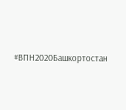#ВПН2020Башкортостан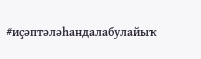#иҫәптәләһандалабулайыҡ